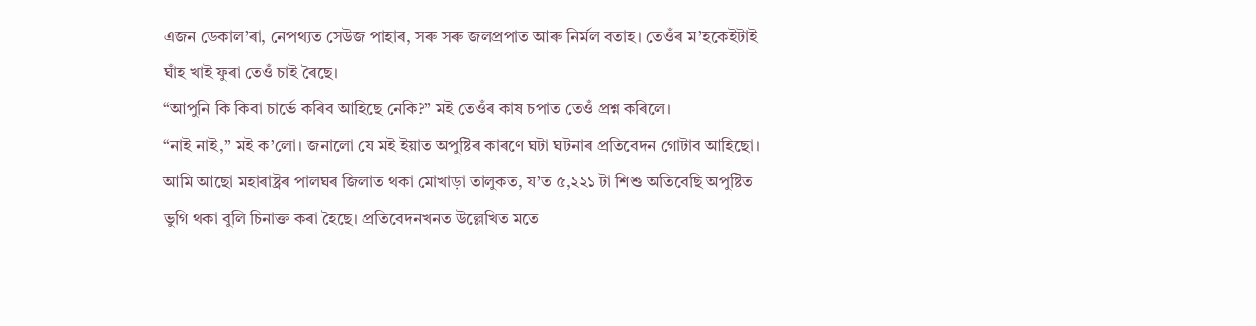এজন ডেকাল’ৰা, নেপথ্যত সেউজ পাহাৰ, সৰু সৰু জলপ্ৰপাত আৰু নিৰ্মল বতাহ। তেওঁৰ ম’হকেইটাই ঘাঁহ খাই ফুৰা তেওঁ চাই ৰৈছে।
“আপুনি কি কিবা চাৰ্ভে কৰিব আহিছে নেকি?” মই তেওঁৰ কাষ চপাত তেওঁ প্ৰশ্ন কৰিলে।
“নাই নাই,” মই ক’লো। জনালো যে মই ইয়াত অপুষ্টিৰ কাৰণে ঘটা ঘটনাৰ প্ৰতিবেদন গোটাব আহিছো।
আমি আছো মহাৰাষ্ট্ৰৰ পালঘৰ জিলাত থকা মোখাড়া তালুকত, য’ত ৫,২২১ টা শিশু অতিবেছি অপুষ্টিত ভুগি থকা বুলি চিনাক্ত কৰা হৈছে। প্ৰতিবেদনখনত উল্লেখিত মতে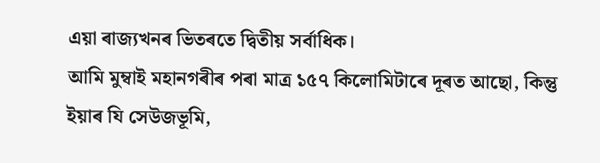এয়া ৰাজ্যখনৰ ভিতৰতে দ্বিতীয় সৰ্বাধিক।
আমি মুম্বাই মহানগৰীৰ পৰা মাত্ৰ ১৫৭ কিলোমিটাৰে দূৰত আছো, কিন্তু ইয়াৰ যি সেউজভূমি,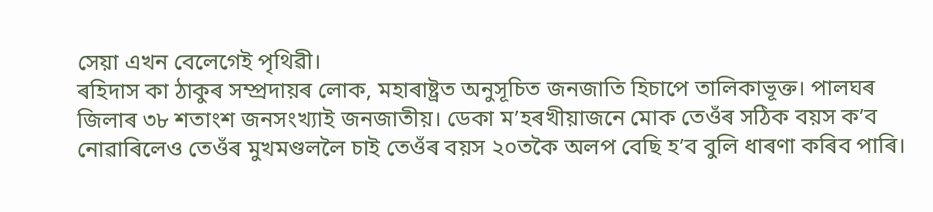সেয়া এখন বেলেগেই পৃথিৱী।
ৰহিদাস কা ঠাকুৰ সম্প্ৰদায়ৰ লোক, মহাৰাষ্ট্ৰত অনুসূচিত জনজাতি হিচাপে তালিকাভূক্ত। পালঘৰ জিলাৰ ৩৮ শতাংশ জনসংখ্যাই জনজাতীয়। ডেকা ম’হৰখীয়াজনে মোক তেওঁৰ সঠিক বয়স ক’ব নোৱাৰিলেও তেওঁৰ মুখমণ্ডললৈ চাই তেওঁৰ বয়স ২০তকৈ অলপ বেছি হ’ব বুলি ধাৰণা কৰিব পাৰি।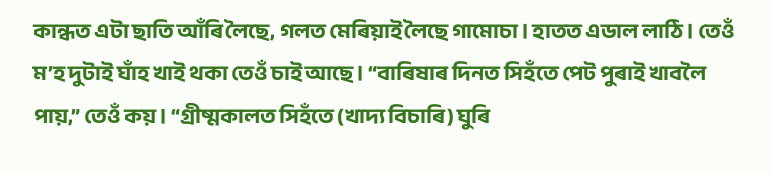কান্ধত এটা ছাতি আঁৰি লৈছে, গলত মেৰিয়াই লৈছে গামোচা। হাতত এডাল লাঠি। তেওঁ ম’হ দুটাই ঘাঁহ খাই থকা তেওঁ চাই আছে। “বাৰিষাৰ দিনত সিহঁতে পেট পুৰাই খাবলৈ পায়,” তেওঁ কয়। “গ্ৰীষ্মকালত সিহঁতে (খাদ্য বিচাৰি) ঘুৰি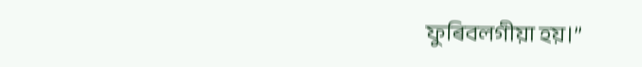ফুৰিবলগীয়া হয়।”